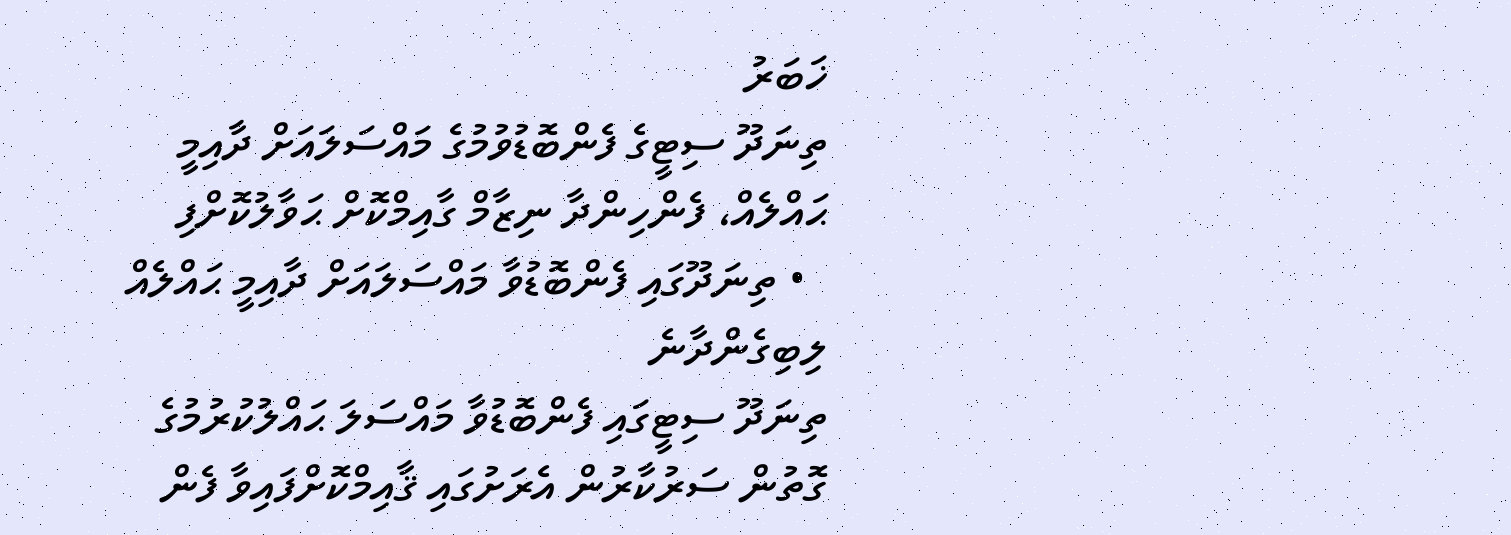ޚަބަރު
ތިނަދޫ ސިޓީގެ ފެންބޮޑުވުމުގެ މައްސަލައަށް ދާއިމީ ޙައްލެއް، ފެންހިންދާ ނިޒާމް ގާއިމްކޮށް ޙަވާލުކޮށްފި
  • ތިނަދޫގައި ފެންބޮޑުވާ މައްސަލައަށް ދާއިމީ ޙައްލެއް ލިބިގެންދާނެ
ތިނަދޫ ސިޓީގައި ފެންބޮޑުވާ މައްސަލަ ޙައްލުކުރުމުގެ ގޮތުން ސަރުކާރުން އެރަށުގައި ޤާއިމްކޮށްފައިވާ ފެން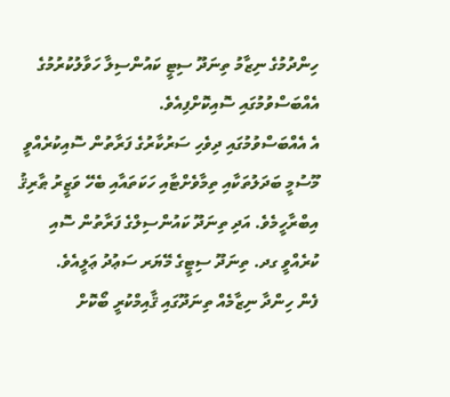ހިންދުމުގެ ނިޒާމު ތިނަދޫ ސިޓީ ކައުންސިލާ ހަވާލުކުރުމުގެ އެއްބަސްވުމުގައި ސޮއިކޮށްފިއެވެ.
އެ އެއްބަސްވުމުގައި ދިވެހި ސަރުކާރުގެ ފަރާތުން ސޮއިކުރެއްވީ މޫސުމީ ބަދަލުތަކާއި ތިމާވެށްޓާއި ހަކަތައާއި ބެހޭ ވަޒީރު ޠާރިޤު އިބްރާހީމެވެ. އަދި ތިނަދޫ ކައުންސިލްގެ ފަރާތުން ސޮއި ކުރެއްވީ ގދ. ތިނަދޫ ސިޓީގެ މޭޔަރ ސަޢުދު ޢަލީއެވެ.
ފެން ހިންދާ ނިޒާމެއް ތިނަދޫގައި ޤާއިމްކުރީ ބޯކޮށް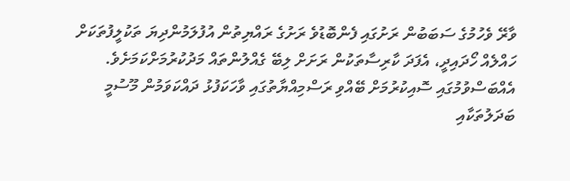ވާރޭ ވެހުމުގެ ސަބަބުން ރަށުގައި ފެންބޮޑުވެ ރަށުގެ ރައްޔިތުން އުފުލަމުންދިޔަ ތަކުލީފުތަކަށް ހައްލެއް ހޯދައިދީ، އެފަދަ ކާރިސާތަކުން ރަށަށް ލިބޭ ގެއްލުންތައް މަދުކުރުމަށްކަމަށެވެ.
އެއްބަސްވުމުގައި ސޮއިކުރުމަށް ބޭއްވި ރަސްމިއްޔާތުގައި ވާހަކަފުޅު ދައްކަވަމުން މޫސުމީ ބަދަލުތަކާއި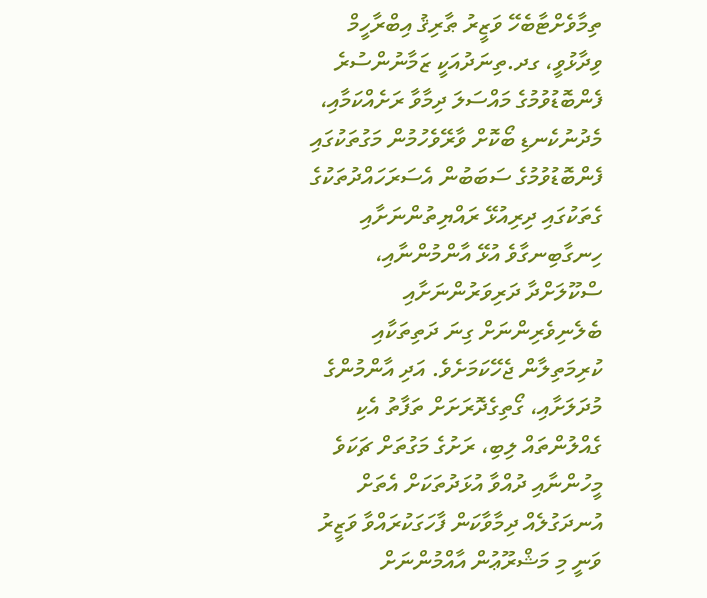ތިމާވެށްޓާބެހޭ ވަޒީރު ޠާރިޤު އިބްރާހީމް ވިދާޅުވީ، ގދ.ތިނަދުއަކީ ޒަމާނުންސުރެ ފެންބޮޑުވުމުގެ މައްސަލަ ދިމާވާ ރަށެއްކަމާއި، މެދުނުކެނޑި ބޯކޮށް ވާރޭވެހުމުން މަގުތަކުގައި ފެންބޮޑުވުމުގެ ސަބަބުން އެސަރަހައްދުތަކުގެ ގެތަކުގައި ދިރިއުޅޭ ރައްޔިތުންނަށާއި ހިނގާބިނގާވެ އުޅޭ އާންމުންނާއި، ސްކޫލަށްދާ ދަރިވަރުންނަށާއި ބެލެނިވެރިންނަށް ގިނަ ދަތިތަކާއި ކުރިމަތިލާން ޖެހޭކަމަށެވެ. އަދި އާންމުންގެ މުދަލަށާއި، ގޯތިގެދޮރަށަށް ތަފާތު އެކި ގެއްލުންތައް ލިބި، ރަށުގެ މަގުތަށް ޗަކަވެ މީހުންނާއި ދުއްވާ އުޅަދުތަކަށް އެތަށް އުނދަގުލެއް ދިމާވާކަން ފާހަގަކުރައްވާ ވަޒީރު ވަނީ މި މަޝްރޫޢުން އާއްމުންނަށް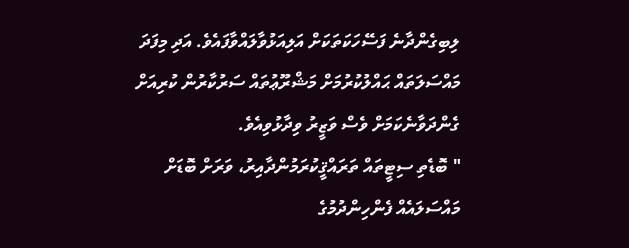ލިބިގެންދާނެ ފަސޭހަކަތަކަށް އަލިއަޅުވާލައްވާފައެވެ. އަދި މިފަދަ މައްސަލަތައް ޙައްލުކުރުމަށް މަޝްރޫޢުތައް ސަރުކާރުން ކުރިއަށް ގެންދަވާނެކަމަށް ވެސް ވަޒީރު ވިދާޅުވިއެވެ.
" ބޮޑެތި ސިޓީތައް ތަރައްޤީކުރަމުންދާއިރު، ވަރަށް ބޮޑަށް މައްސަލައެއް ފެންހިންދުމުގެ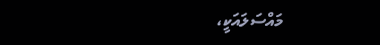މައްސަލައަކީ،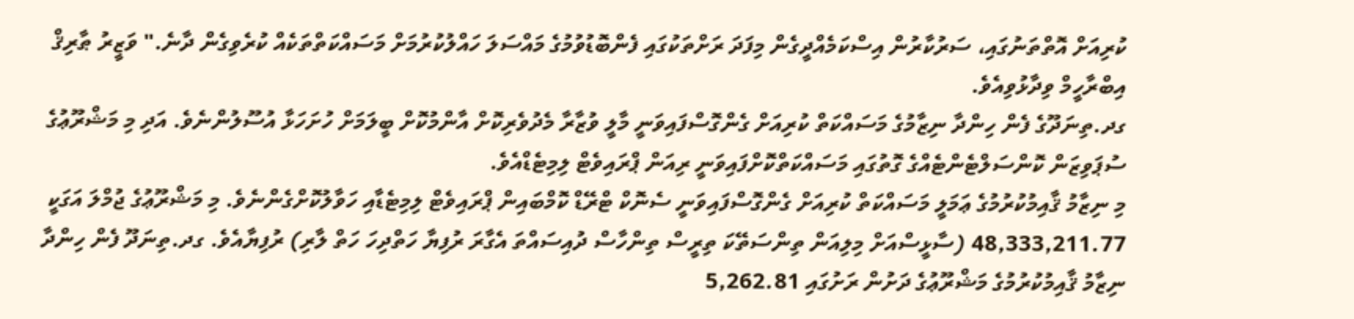ކުރިއަށް އޮތްތަނުގައި، ސަރުކާރުން އިސްކަމެއްދީގެން މިފަދަ ރަށްތަކުގައި ފެންބޮޑުވުމުގެ މައްސަލަ ހައްލުކުރުމަށް މަސައްކަތްތަކެއް ކުރެވިގެން ދާނެ." ވަޒީރު ޠާރިޤް އިބްރާހީމް ވިދާޅުވިއެވެ.
ގދ.ތިނަދޫގެ ފެން ހިންދާ ނިޒާމުގެ މަސައްކަތް ކުރިއަށް ގެންގޮސްފައިވަނީ މާލީ ވުޒާރާ މެދުވެރިކޮށް އާންމުކޮށް ބީލަމަށް ހުށަހަޅާ އުސޫލުންނެވެ. އަދި މި މަޝްރޫޢުގެ ސުޕަވިޒަން ކޮންސަލްޓެންޓެއްގެ ގޮތުގައި މަސައްކަތްކޮށްފައިވަނީ ރިއަން ޕްރައިވެޓް ލިމިޓެޑްއެވެ.
މި ނިޒާމު ޤާއިމުކުރުމުގެ ޢަމަލީ މަސައްކަތް ކުރިއަށް ގެންގޮސްފައިވަނީ ސެނޮކް ޓްރޭޑް ކޮމްބައިން ޕްރައިވެޓް ލިމިޓެޑާއި ހަވާލުކޮށްގެންނެވެ. މި މަޝްރޫޢުގެ ޖުމްލަ އަގަކީ 48,333,211.77 (ސާޅީސްއަށް މިލިއަން ތިންސަތޭކަ ތިރީސް ތިންހާސް ދުއިސައްތަ އެގާރަ ރުފިޔާ ހަތްދިހަ ހަތް ލާރި) ރުފިޔާއެވެ. ގދ.ތިނަދޫ ފެން ހިންދާ ނިޒާމު ޤާއިމުކުރުމުގެ މަޝްރޫޢުގެ ދަށުން ރަށުގައި 5,262.81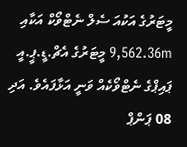މީޓަރުގެ އަކުއަ ސެލް ނެޓްވޯކް އަކާއި 9,562.36m މީޓަރުގެ އެޗް.ޑީ.ޕީ.އީ ޕައިޕްގެ ނެޓްވޯކެއް ވަނީ އަޅާފައެވެ. އަދި 08 ޕަންޕް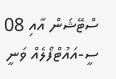ސްޓޭޝަން އާއި 08 ސީ-އައުޓްފޯލެއް ވަނީ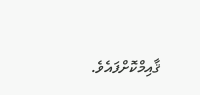ޤާއިމްކޮށްފައެވެ.